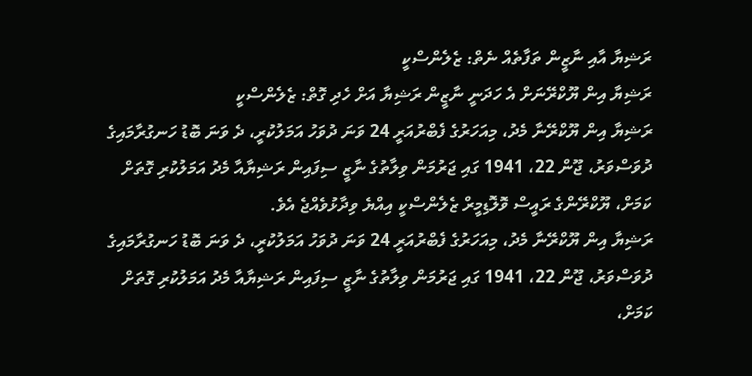ރަޝިޔާ އާއި ނާޒީން ތަފާތެއް ނެތް: ޒެލެންސްކީ
ރަޝިޔާ އިން ޔޫކްރޭނަށް އެ ހަދަނީ ނާޒީން ރަޝިޔާ އަށް ހެދި ގޮތް: ޒެލެންސްކީ
ރަޝިޔާ އިން ޔޫކްރޭނާ މެދު، މިއަހަރުގެ ފެބްރުއަރީ 24 ވަނަ ދުވަހު އަމަލުކުރީ، ދެ ވަނަ ބޮޑު ހަނގުރާމައިގެ ދުވަސްވަރު، ޖޫން 22، 1941 ގައި ޖަރުމަން ވިލާތުގެ ނާޒީ ސިފައިން ރަޝިޔާއާ މެދު އަމަލުކުރި ގޮތަށް ކަމަށް، ޔޫކްރޭންގެ ރައީސް ވޮލޮޑިމީރް ޒެލެންސްކީ އިއްޔެ ވިދާޅުވެއްޖެ އެވެ.
ރަޝިޔާ އިން ޔޫކްރޭނާ މެދު، މިއަހަރުގެ ފެބްރުއަރީ 24 ވަނަ ދުވަހު އަމަލުކުރީ، ދެ ވަނަ ބޮޑު ހަނގުރާމައިގެ ދުވަސްވަރު، ޖޫން 22، 1941 ގައި ޖަރުމަން ވިލާތުގެ ނާޒީ ސިފައިން ރަޝިޔާއާ މެދު އަމަލުކުރި ގޮތަށް ކަމަށް،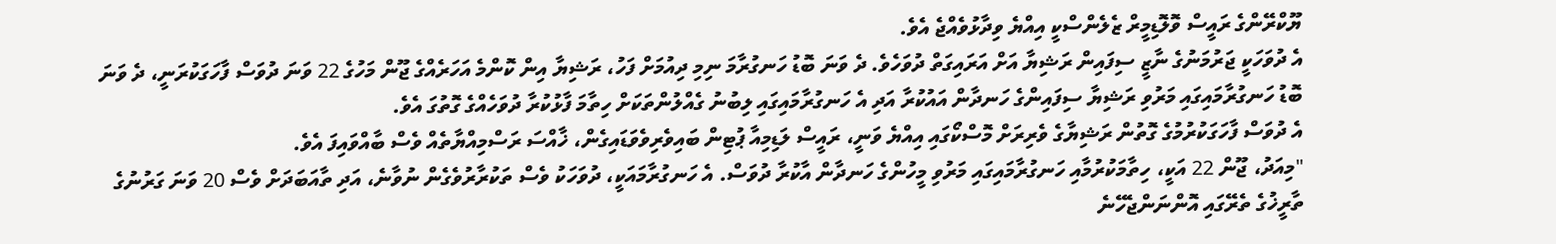ޔޫކްރޭންގެ ރައީސް ވޮލޮޑިމީރް ޒެލެންސްކީ އިއްޔެ ވިދާޅުވެއްޖެ އެވެ.
އެ ދުވަހަކީ ޖަރުމަނުގެ ނާޒީ ސިފައިން ރަޝިޔާ އަށް އަރައިގަތް ދުވަހެވެ. ދެ ވަނަ ބޮޑު ހަނގުރާމަ ނިމި ދިއުމަށް ފަހު، ރަޝިޔާ އިން ކޮންމެ އަހަރެއްގެ ޖޫން މަހުގެ 22 ވަނަ ދުވަސް ފާހަގަކުރަނީ، ދެ ވަނަ ބޮޑު ހަނގުރާމައިގައި މަރުވި ރަޝިޔާ ސިފައިންގެ ހަނދާން އައުކުރާ އަދި އެ ހަނގުރާމައިގައި ލިބުނު ގެއްލުންތަކަށް ހިތާމަ ފާޅުކުރާ ދުވަހެއްގެ ގޮތުގަ އެވެ.
އެ ދުވަސް ފާހަގަކުރުމުގެ ގޮތުން ރަޝިޔާގެ ވެރިރަށް މޮސްކޯގައި އިއްޔެ ވަނީ، ރައީސް ލަޑިމިއާ ޕުޓިން ބައިވެރިވެވަޑައިގެން، ޚާއްސަ ރަސްމިއްޔާތެއް ވެސް ބާއްވައިފަ އެވެ.
"މިއަދު، ޖޫން 22 އަކީ، ހިތާމަކުރުމާއި ހަނގުރާމައިގައި މަރުވި މީހުންގެ ހަނދާން އާކުރާ ދުވަސް. އެ ހަނގުރާމައަކީ، ދުވަހަކު ވެސް ތަކުރާރުވެގެން ނުވާނެ، އަދި ތާއަބަދަށް ވެސް 20 ވަނަ ގަރުނުގެ ތާރީޚުގެ ތެރޭގައި އޮންނަންޖެހޭނެ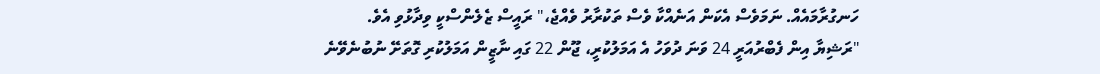ހަނގުރާމައެއް. ނަމަވެސް އެކަން އަނެއްކާ ވެސް ތަކުރާރު ވެއްޖެ،" ރައީސް ޒެލެންސްކީ ވިދާޅުވި އެވެ.
"ރަޝިޔާ އިން ފެބްރުއަރީ 24 ވަނަ ދުވަހު އެ އަމަލުކުރީ، ޖޫން 22 ގައި ނާޒީން އަމަލުކުރި ގޮތަށޭ ނުބުނެވޭނެ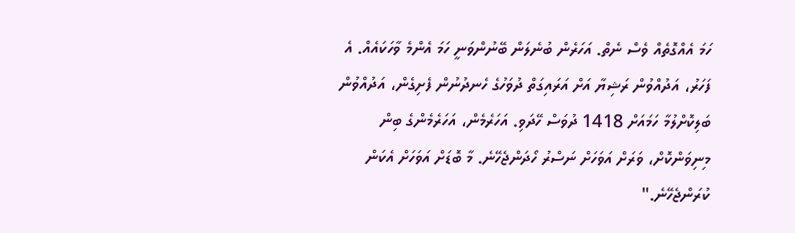ހަމަ އެއްގޮތެއް ވެސް ނެތް. އަހަރެން ބުނެލަން ބޭނުންވަނީ ހަމަ އެންމެ ވާހަކައެއް. އެ ފަހަރު، އަދުއްވުން ރަޝިޔާ އަށް އަރައިގަތް ދުވަހުގެ ހެނދުނުން ފެށިގެން، އަދުއްވުން ބަލިކޮށްލުމާ ހަމައަށް 1418 ދުވަސް ހޭދަވި. އަހަރެމެން، އަހަރެމެންގެ ބިން މިނިވަންކޮށް، ވަރަށް އަވަހަށް ނަސްރު ހޯދަންޖެހޭނެ. މާ ބޮޑަށް އަވަހަށް އެކަން ކުރަންޖެހޭނެ."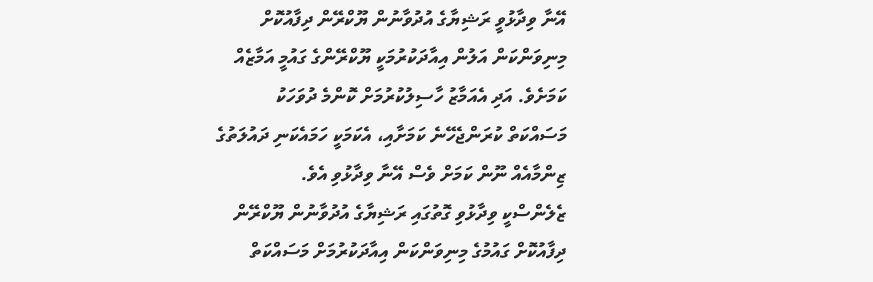އޭނާ ވިދާޅުވީ ރަޝިޔާގެ އުދުވާނުން ޔޫކްރޭން ދިފާއުކޮށް މިނިވަންކަން އަލުން އިއާދަކުރުމަކީ ޔޫކްރޭންގެ ގައުމީ އަމާޒެއް ކަމަށެވެ. އަދި އެއަމާޒު ހާސިލުކުރުމަށް ކޮންމެ ދުވަހަކު މަސައްކަތް ކުރަންޖެހޭނެ ކަމަށާއި، އެކަމަކީ ހަމައެކަނި ދައުލަތުގެ ޒިންމާއެއް ނޫން ކަމަށް ވެސް އޭނާ ވިދާޅުވި އެވެ.
ޒެލެންސްކީ ވިދާޅުވި ގޮތުގައި ރަޝިޔާގެ އުދުވާނުން ޔޫކްރޭން ދިފާއުކޮށް ގައުމުގެ މިނިވަންކަން އިއާދަކުރުމަށް މަސައްކަތް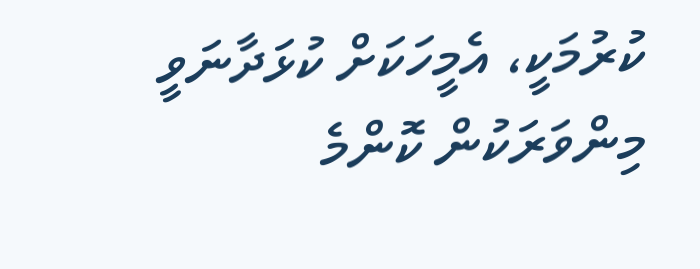ކުރުމަކީ، އެމީހަކަށް ކުޅަދާނަވީ މިންވަރަކުން ކޮންމެ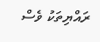ރައްޔިތަކު ވެސް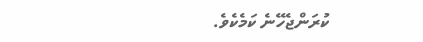ކުރަންޖެހޭނެ ކަމެކެވެ.